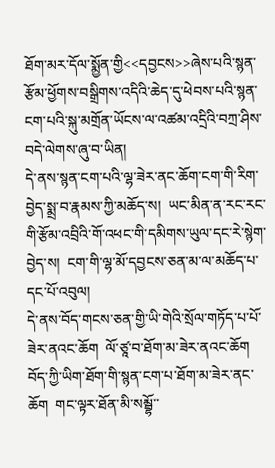ཐོག་མར་དོལ་སྨྱོན་གྱི<<དབྱངས>>ཞེས་པའི་སྙན་རྩོམ་ཕྱོགས་བསྒྲིགས་འདིའི་ཆེད་དུ་ཕེབས་པའི་སྙན་ངག་པའི་སྐུ་མགྲོན་ཡོངས་ལ་འཚམ་འདྲིའི་བཀྲ་ཤིས་བདེ་ལེགས་ཞུ་བ་ཡིན།
དེ་ནས་སྙན་ངག་པའི་ལྷ་ཟེར་ནང་ཆོག་ངག་གི་རིག་བྱེད་སྨྲ་བ་རྣམས་ཀྱི་མཆོད་ས།  ཡང་མིན་ན་རང་རང་གི་རྩོམ་འབྲིའི་གོ་འཕང་གི་དམིགས་ཡུལ་དང་རེ་སྙེག་བྱེད་ས།  ངག་གི་ལྷ་མོ་དབྱངས་ཅན་མ་ལ་མཆོད་པ་དང་པོ་འབུལ།
དེ་ནས་བོད་གངས་ཅན་གྱི་ཡི་གེའི་སྲོལ་གཏོད་པ་པོ་ཟེར་ནའང་ཆོག  ལོ་ཙཱ་བ་ཐོག་མ་ཟེར་ནའང་ཆོག  བོད་ཀྱི་ཡིག་ཐོག་གི་སྙན་ངག་པ་ཐོག་མ་ཟེར་ནང་ཆོག  གང་ལྟར་ཐོན་མི་སམྦྷོ་་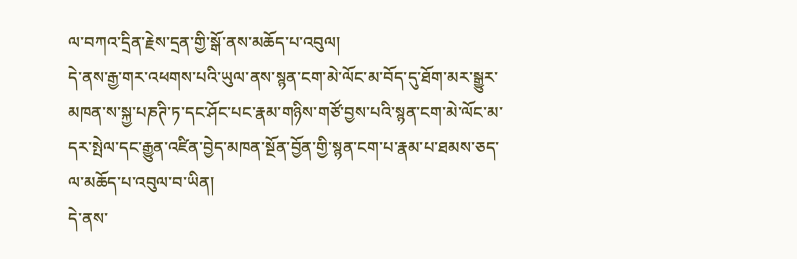ལ་བཀའ་དྲིན་རྗེས་དྲན་གྱི་སྒོ་ནས་མཆོད་པ་འབུལ།
དེ་ནས་རྒྱ་གར་འཕགས་པའི་ཡུལ་ནས་སྙན་ངག་མེ་ལོང་མ་བོད་དུ་ཐོག་མར་སྒྱུར་མཁན་ས་སྐྱ་པཎཊི་ཏ་དང་ཤོང་པང་རྣམ་གཉིས་གཙོ་བྱས་པའི་སྙན་ངག་མེ་ལོང་མ་དར་སྤེལ་དང་རྒྱུན་འཛིན་བྱེད་མཁན་སྔོན་བྱོན་གྱི་སྙན་ངག་པ་རྣམ་པ་ཐམས་ཅད་ལ་མཆོད་པ་འབུལ་བ་ཡིན།
དེ་ནས་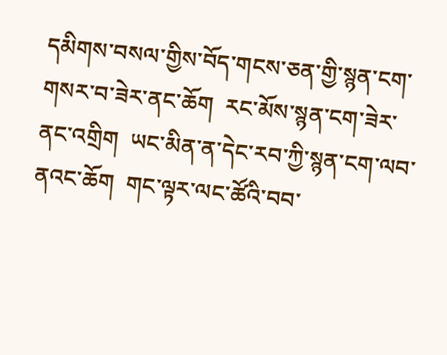དམིགས་བསལ་གྱིས་བོད་གངས་ཅན་གྱི་སྙན་ངག་གསར་བ་ཟེར་ནང་ཆོག  རང་མོས་སྙན་ངག་ཟེར་ནང་འགྲིག  ཡང་མིན་ན་དེང་རབ་ཀྱི་སྙན་ངག་ལབ་ནའང་ཆོག  གང་ལྟར་ལང་ཚོའི་བབ་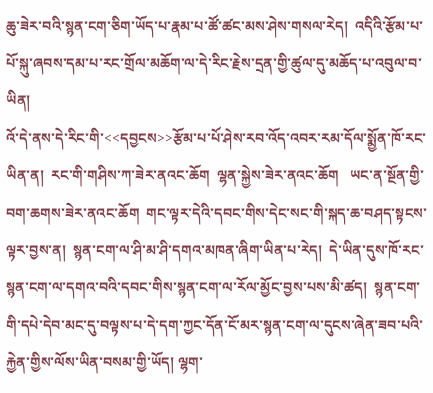ཆུ་ཟེར་བའི་སྙན་ངག་ཅིག་ཡོད་པ་རྣམ་པ་ཚོ་ཚང་མས་ཤེས་གསལ་རེད།  འདིའི་རྩོམ་པ་པོ་སྐུ་ཞབས་དམ་པ་རང་གྲོལ་མཆོག་ལ་དེ་རིང་རྗེས་དྲན་གྱི་ཚུལ་དུ་མཆོད་པ་འབུལ་བ་ཡིན།
འོ་དེ་ནས་དེ་རིང་གི་<<དབྱངས>>རྩོམ་པ་པོ་ཤེས་རབ་འོད་འབར་རམ་དོལ་སྨྱོན་ཁོ་རང་ཡིན་ན།  རང་གི་གཤིས་ཀ་ཟེར་ནའང་ཆོག  ལྷན་སྐྱེས་ཟེར་ནའང་ཆོག   ཡང་ན་སྔོན་གྱི་བག་ཆགས་ཟེར་ནའང་ཆོག  གང་ལྟར་དེའི་དབང་གིས་དེང་སང་གི་སྐད་ཆ་བཤད་སྟངས་ལྟར་བྱས་ན།  སྙན་ངག་ལ་ཤི་མ་ཤི་དགའ་མཁན་ཞིག་ཡིན་པ་རེད།  དེ་ཡིན་དུས་ཁོ་རང་སྙན་ངག་ལ་དགའ་བའི་དབང་གིས་སྙན་ངག་ལ་རོལ་མྱོང་བྱས་པས་མི་ཚད།  སྙན་ངག་གི་དཔེ་དེབ་མང་དུ་བལྟས་པ་དེ་དག་ཀྱང་དོན་ངོ་མར་སྙན་ངག་ལ་དུངས་ཞེན་ཟབ་པའི་རྐྱེན་གྱིས་ལོས་ཡིན་བསམ་གྱི་ཡོད། ལྷག་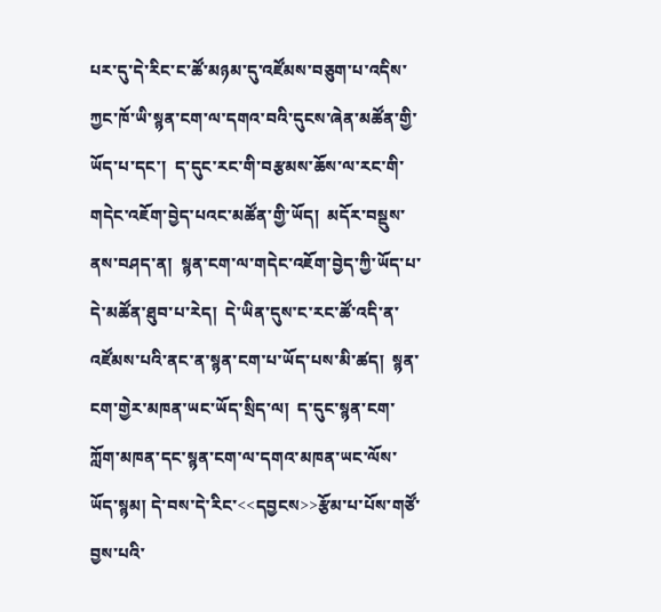པར་དུ་དེ་རིང་ང་ཚོ་མཉམ་དུ་འཛོམས་བཅུག་པ་འདིས་ཀྱང་ཁོ་ཡི་སྙན་ངག་ལ་དགའ་བའི་དུངས་ཞེན་མཚོན་གྱི་ཡོད་པ་དང་།  ད་དུང་རང་གི་བརྩམས་ཆོས་ལ་རང་གི་གདེང་འཇོག་བྱེད་པའང་མཚོན་གྱི་ཡོད།  མདོར་བསྡུས་ནས་བཤད་ན།  སྙན་ངག་ལ་གདེང་འཇོག་བྱེད་ཀྱི་ཡོད་པ་དེ་མཚོན་ཐུབ་པ་རེད།  དེ་ཡིན་དུས་ང་རང་ཚོ་འདི་ན་འཛོམས་པའི་ནང་ན་སྙན་ངག་པ་ཡོད་པས་མི་ཚད།  སྙན་ངག་གྱེར་མཁན་ཡང་ཡོད་སྲིད་ལ།  ད་དུང་སྙན་ངག་ཀློག་མཁན་དང་སྙན་ངག་ལ་དགའ་མཁན་ཡང་ལོས་ཡོད་སྙམ། དེ་བས་དེ་རིང་<<དབྱངས>>རྩོམ་པ་པོས་གཙོ་བྱས་པའི་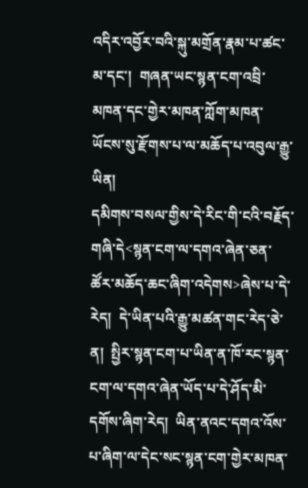འདིར་འབྱོར་བའི་སྐུ་མགྲོན་རྣམ་པ་ཚང་མ་དང་།  གཞན་ཡང་སྙན་ངག་འབྲི་མཁན་དང་གྱེར་མཁན་ཀློག་མཁན་ཡོངས་སུ་རྫོགས་པ་ལ་མཆོད་པ་འབུལ་རྒྱུ་ཡིན།
དམིགས་བསལ་གྱིས་དེ་རིང་གི་ངའི་བརྗོད་གཞི་དེ<སྙན་ངག་ལ་དགའ་ཞེན་ཅན་ཚོར་མཆོད་ཆང་ཞིག་འདེགས>ཞེས་པ་དེ་རེད།  དེ་ཡིན་པའི་རྒྱུ་མཚན་གང་རེད་ཅེ་ན།  སྤྱིར་སྙན་ངག་པ་ཡིན་ན་ཁོ་རང་སྙན་ངག་ལ་དགའ་ཞེན་ཡོད་པ་དེ་ཤོད་མི་དགོས་ཞིག་རེད།  ཡིན་ནའང་དགའ་འོས་པ་ཞིག་ལ་དེང་སང་སྙན་ངག་གྱེར་མཁན་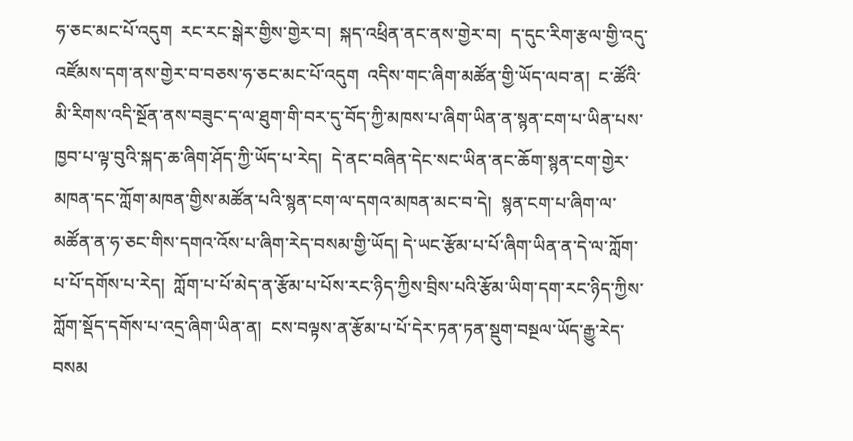ཧ་ཅང་མང་པོ་འདུག  རང་རང་སྒེར་གྱིས་གྱེར་བ།  སྐད་འཕྲིན་ནང་ནས་གྱེར་བ།  ད་དུང་རིག་རྩལ་གྱི་འདུ་འཛོམས་དག་ནས་གྱེར་བ་བཅས་ཧ་ཅང་མང་པོ་འདུག  འདིས་གང་ཞིག་མཚོན་གྱི་ཡོད་ལབ་ན།  ང་ཚོའི་མི་རིགས་འདི་སྔོན་ནས་བཟུང་ད་ལ་ཐུག་གི་བར་དུ་བོད་ཀྱི་མཁས་པ་ཞིག་ཡིན་ན་སྙན་ངག་པ་ཡིན་པས་ཁྱབ་པ་ལྟ་བུའི་སྐད་ཆ་ཞིག་ཤོད་ཀྱི་ཡོད་པ་རེད།  དེ་ནང་བཞིན་དེང་སང་ཡིན་ནང་ཆོག་སྙན་ངག་གྱེར་མཁན་དང་ཀློག་མཁན་གྱིས་མཚོན་པའི་སྙན་ངག་ལ་དགའ་མཁན་མང་བ་དེ།  སྙན་ངག་པ་ཞིག་ལ་མཚོན་ན་ཧ་ཅང་གིས་དགའ་འོས་པ་ཞིག་རེད་བསམ་གྱི་ཡོད། དེ་ཡང་རྩོམ་པ་པོ་ཞིག་ཡིན་ན་དེ་ལ་ཀློག་པ་པོ་དགོས་པ་རེད།  ཀློག་པ་པོ་མེད་ན་རྩོམ་པ་པོས་རང་ཉིད་ཀྱིས་བྲིས་པའི་རྩོམ་ཡིག་དག་རང་ཉིད་ཀྱིས་ཀློག་སྡོད་དགོས་པ་འདྲ་ཞིག་ཡིན་ན།  ངས་བལྟས་ན་རྩོམ་པ་པོ་དེར་ཏན་ཏན་སྡུག་བསྔལ་ཡོད་རྒྱུ་རེད་བསམ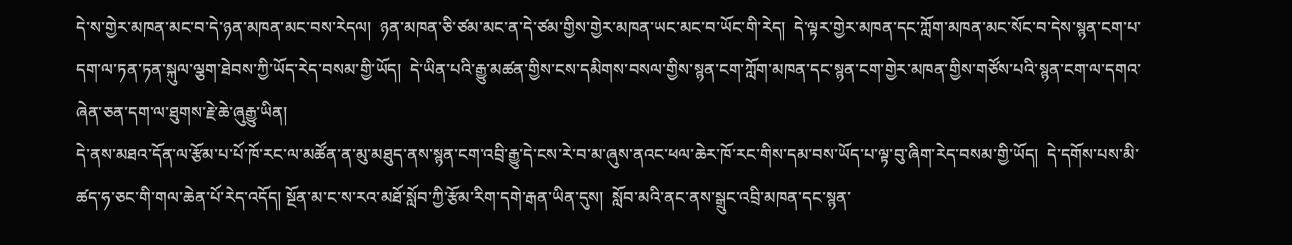དེ་ས་གྱེར་མཁན་མང་བ་དེ་ཉན་མཁན་མང་བས་རེདལ།  ཉན་མཁན་ཅི་ཙམ་མང་ན་དེ་ཙམ་གྱིས་གྱེར་མཁན་ཡང་མང་བ་ཡོང་གི་རེད།  དེ་ལྟར་གྱེར་མཁན་དང་ཀློག་མཁན་མང་སོང་བ་དེས་སྙན་ངག་པ་དག་ལ་ཏན་ཏན་སྐུལ་ལྕག་ཐེབས་ཀྱི་ཡོད་རེད་བསམ་གྱི་ཡོད།  དེ་ཡིན་པའི་རྒྱུ་མཚན་གྱིས་ངས་དམིགས་བསལ་གྱིས་སྙན་ངག་ཀློག་མཁན་དང་སྙན་ངག་གྱེར་མཁན་གྱིས་གཙོས་པའི་སྙན་ངག་ལ་དགའ་ཞེན་ཅན་དག་ལ་ཐུགས་རྗེ་ཆེ་ཞུརྒྱུ་ཡིན།
དེ་ནས་མཐའ་དོན་ལ་རྩོམ་པ་པོ་ཁོ་རང་ལ་མཚོན་ན་མུ་མཐུད་ནས་སྙན་ངག་འབྲི་རྒྱུ་དེ་ངས་རེ་བ་མ་ཞུས་ནའང་ཕལ་ཆེར་ཁོ་རང་གིས་དམ་བས་ཡོད་པ་ལྟ་བུ་ཞིག་རེད་བསམ་གྱི་ཡོད།  དེ་དགོས་པས་མི་ཚད་ཧ་ཅང་གི་གལ་ཆེན་པོ་རེད་འདོད། སྔོན་མ་ང་ས་རའ་མཐོ་སློབ་ཀྱི་རྩོམ་རིག་དགེ་རྒན་ཡིན་དུས།  སློབ་མའི་ནང་ནས་སྒྲུང་འབྲི་མཁན་དང་སྙན་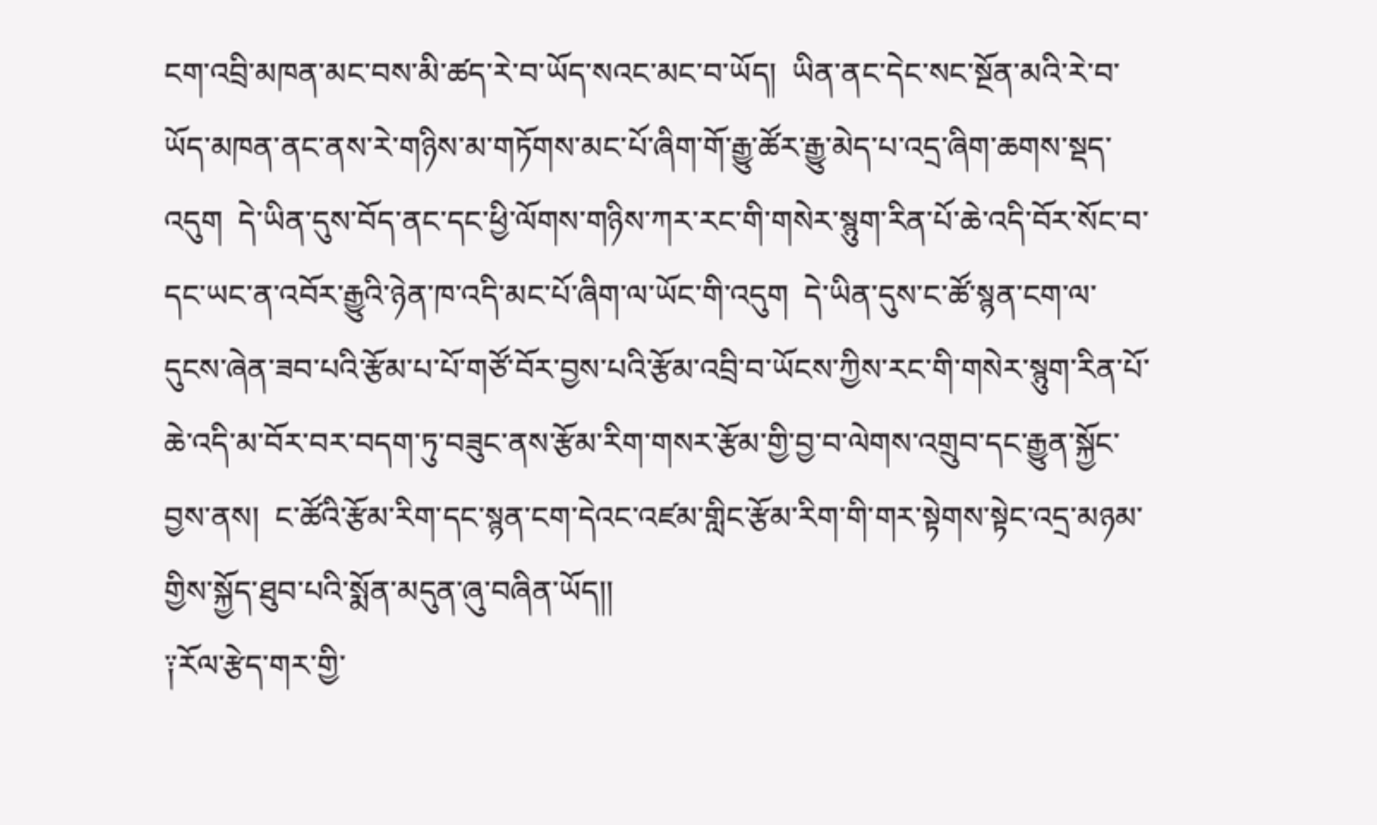ངག་འབྲི་མཁན་མང་བས་མི་ཚད་རེ་བ་ཡོད་སའང་མང་བ་ཡོད།  ཡིན་ནང་དེང་སང་སྔོན་མའི་རེ་བ་ཡོད་མཁན་ནང་ནས་རེ་གཉིས་མ་གཏོགས་མང་པོ་ཞིག་གོ་རྒྱུ་ཚོར་རྒྱུ་མེད་པ་འདྲ་ཞིག་ཆགས་སྡད་འདུག  དེ་ཡིན་དུས་བོད་ནང་དང་ཕྱི་ལོགས་གཉིས་ཀར་རང་གི་གསེར་སྙུག་རིན་པོ་ཆེ་འདི་བོར་སོང་བ་དང་ཡང་ན་འབོར་རྒྱུའི་ཉེན་ཁ་འདི་མང་པོ་ཞིག་ལ་ཡོང་གི་འདུག  དེ་ཡིན་དུས་ང་ཚོ་སྙན་ངག་ལ་དུངས་ཞེན་ཟབ་པའི་རྩོམ་པ་པོ་གཙོ་བོར་བྱས་པའི་རྩོམ་འབྲི་བ་ཡོངས་ཀྱིས་རང་གི་གསེར་སྙུག་རིན་པོ་ཆེ་འདི་མ་བོར་བར་བདག་ཏུ་བཟུང་ནས་རྩོམ་རིག་གསར་རྩོམ་གྱི་བྱ་བ་ལེགས་འགྲུབ་དང་རྒྱུན་སྐྱོང་བྱས་ནས།  ང་ཚོའི་རྩོམ་རིག་དང་སྙན་ངག་དེའང་འཛམ་གླིང་རྩོམ་རིག་གི་གར་སྟེགས་སྟེང་འདྲ་མཉམ་གྱིས་སྐྱོད་ཐུབ་པའི་སྨོན་མདུན་ཞུ་བཞིན་ཡོད།།
༑རོལ་རྩེད་གར་གྱི་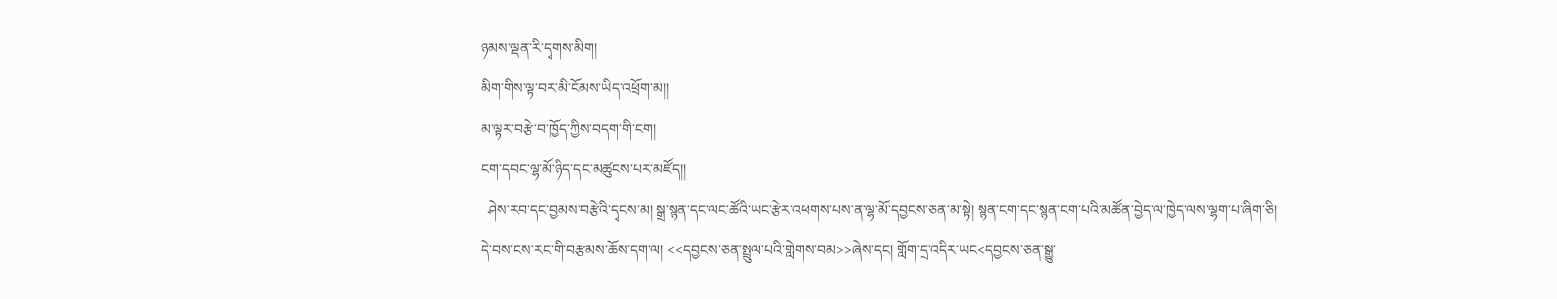ཉམས་ལྡན་རི་དྭགས་མིག།
མིག་གིས་ལྟ་བར་མི་ངོམས་ཡིད་འཕྲོག་མ།།
མ་ལྟར་བརྩེ་བ་ཁྱོད་ཀྱིས་བདག་གི་ངག།
ངག་དབང་ལྷ་མོ་ཉིད་དང་མཚུངས་པར་མཛོད།།
  ཤེས་རབ་དང་བྱམས་བརྩེའི་དྭངས་མ། སྒྲ་སྙན་དང་ལང་ཚོའི་ཡང་རྩེར་འཕགས་པས་ན་ལྷ་མོ་དབྱངས་ཅན་མ་སྟེ། སྙན་ངག་དང་སྙན་ངག་པའི་མཚོན་བྱེད་ལ་ཁྱེད་ལས་ལྷག་པ་ཞིག་ཅི། དེ་བས་ངས་རང་གི་བརྩམས་ཆོས་དག་ལ། <<དབྱངས་ཅན་སྤྲུལ་པའི་གླེགས་བམ>>ཞེས་དང། གློག་དྲ་འདིར་ཡང<དབྱངས་ཅན་སྒྱུ་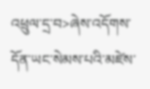འཕྲུལ་དྲ་བ>ཞེས་འདོགས་དོན་ཡང་སེམས་པའི་མཛེས་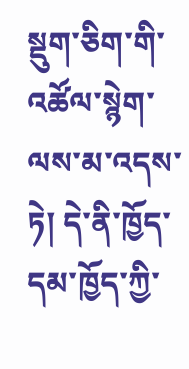སྡུག་ཅིག་གི་འཚོལ་སྙེག་ལས་མ་འདས་ཏེ། དེ་ནི་ཁྱོད་དམ་ཁྱོད་ཀྱི་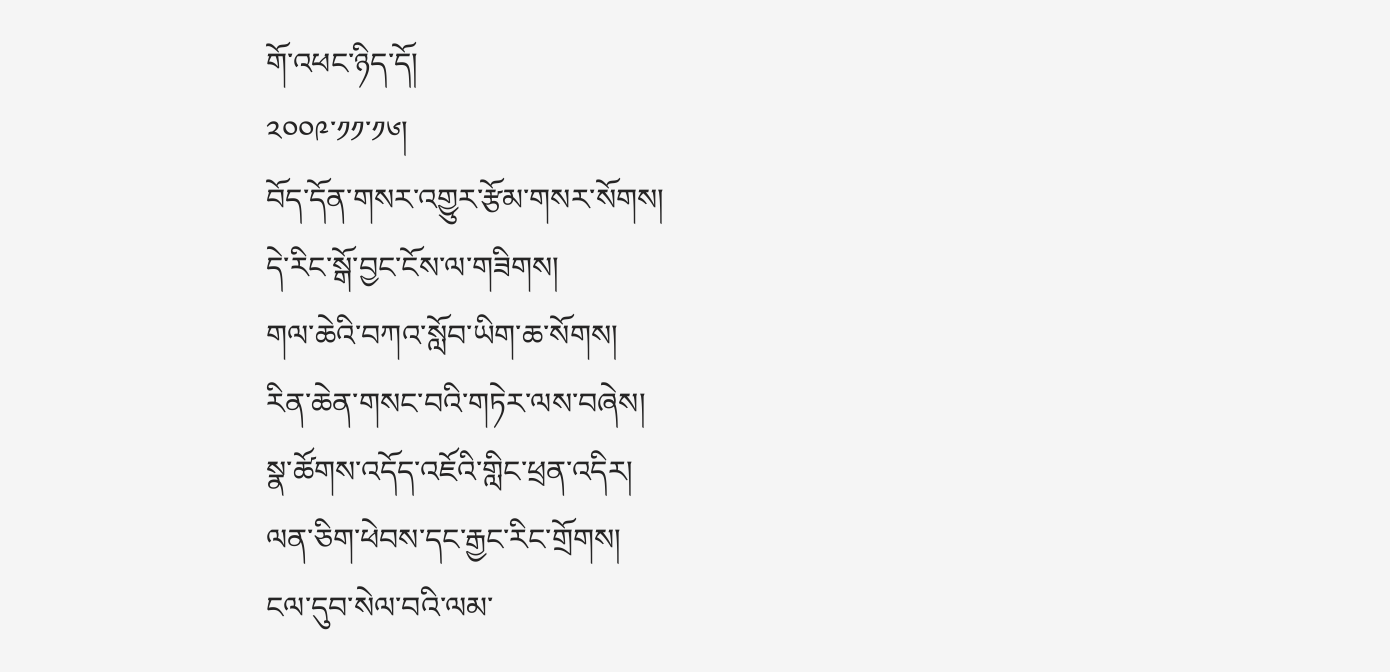གོ་འཕང་ཉིད་དོ།
༢༠༠༩་༡༡་༡༦།
བོད་དོན་གསར་འགྱུར་རྩོམ་གསར་སོགས།
དེ་རིང་སྒོ་བྱང་ངོས་ལ་གཟིགས།
གལ་ཆེའི་བཀའ་སློབ་ཡིག་ཆ་སོགས།
རིན་ཆེན་གསང་བའི་གཏེར་ལས་བཞེས།
སྣ་ཚོགས་འདོད་འཇོའི་གླིང་ཕྲན་འདིར།
ལན་ཅིག་ཕེབས་དང་རྒྱང་རིང་གྲོགས།
ངལ་དུབ་སེལ་བའི་ལམ་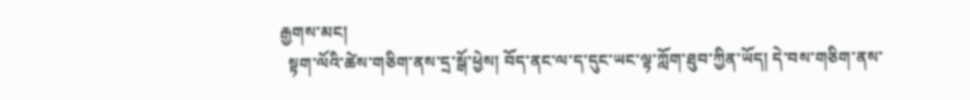རྒྱགས་མང།
  སྟག་ལོའི་ཚེས་གཅིག་ནས་དྲ་སྒོ་ཕྱེས། བོད་ནང་ལ་ད་དུང་ཡང་ལྟ་ཀློག་ཐུབ་ཀྱིན་ཡོད། དེ་བས་གཅིག་ནས་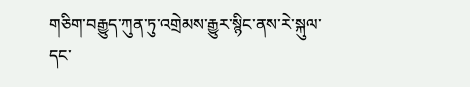གཅིག་བརྒྱུད་ཀུན་ཏུ་འགྲེམས་རྒྱུར་སྙིང་ནས་རེ་སྐུལ་དང་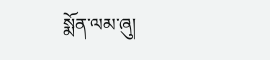སྨོན་ལམ་ཞུ།